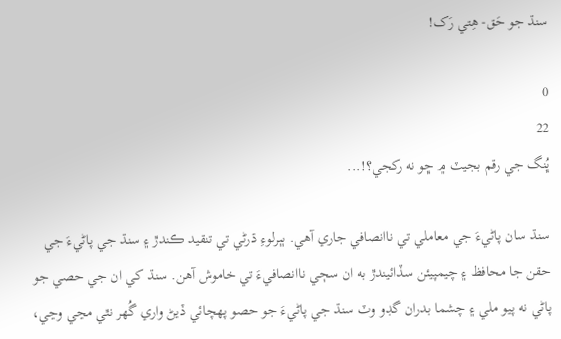سنڌ جو حَق- هِتي رَک!

0
22
ڀُنگ جي رقم بجيٽ ۾ ڇو نه رکجي؟!...

سنڌ سان پاڻيءَ جي معاملي تي ناانصافي جاري آهي. ٻٻرلوءِ ڌرڻي تي تنقيد ڪندڙ ۽ سنڌ جي پاڻيءَ جي حقن جا محافظ ۽ چيمپيئن سڏائيندڙ به ان سڄي ناانصافيءَ تي خاموش آهن. سنڌ کي ان جي حصي جو پاڻي نه پيو ملي ۽ چشما بدران گڊو وٽ سنڌ جي پاڻيءَ جو حصو پهچائي ڏيڻ واري گُهر نٿي مڃي وڃي،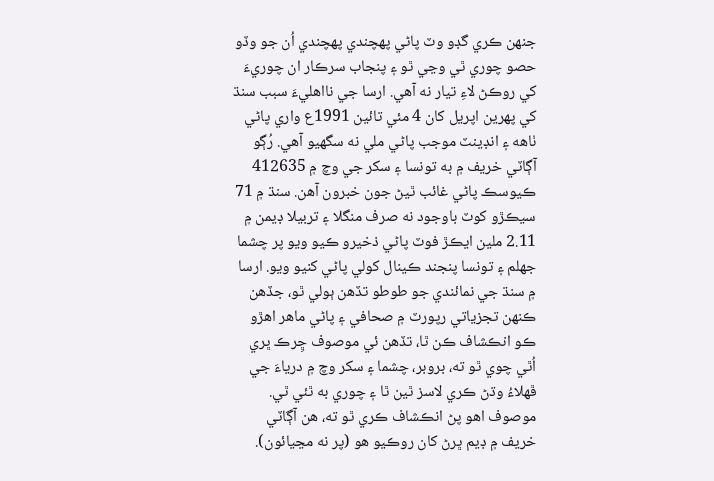جنهن ڪري گڊو وٽ پاڻي پهچندي پهچندي اُن جو وڏو حصو چوري ٿي وڃي ٿو ۽ پنجاب سرڪار ان چوريءَ کي روڪڻ لاءِ تيار نه آهي. ارسا جي نااهليءَ سبب سنڌ کي پهرين اپريل کان 4 مئي تائين 1991ع واري پاڻي ٺاهه ۽ انڊينٽ موجب پاڻي ملي نه سگهيو آهي. رُڳو آڳاٽي خريف ۾ به تونسا ۽ سکر جي وچ ۾ 412635 ڪيوسڪ پاڻي غائب ٿيڻ جون خبرون آهن. سنڌ ۾ 71 سيڪڙو کوٽ باوجود نه صرف منگلا ۽ تربيلا ڊيمن ۾ 2.11 ملين ايڪڙ فوٽ پاڻي ذخيرو ڪيو ويو پر چشما جهلم ۽ تونسا پنجند ڪينال کولي پاڻي کنيو ويو. ارسا ۾ سنڌ جي نمائندي جو طوطو تڏهن ٻولي ٿو، جڏهن ڪنهن تجزياتي رپورٽ ۾ صحافي ۽ پاڻي ماهر اهڙو ڪو انڪشاف ڪن ٿا، تڏهن ئي موصوف ڇِرڪ ڀري اُٿي چوي ٿو ته، بروبر، چشما ۽ سکر وچ ۾ درياءَ جي ڦهلاءُ وڌڻ ڪري لاسز ٿين ٿا ۽ چوري به ٿئي ٿي. موصوف اهو پڻ انڪشاف ڪري ٿو ته، هن آڳاٽي خريف ۾ ڊيم ڀرڻ کان روڪيو هو (پر نه مڃيائون).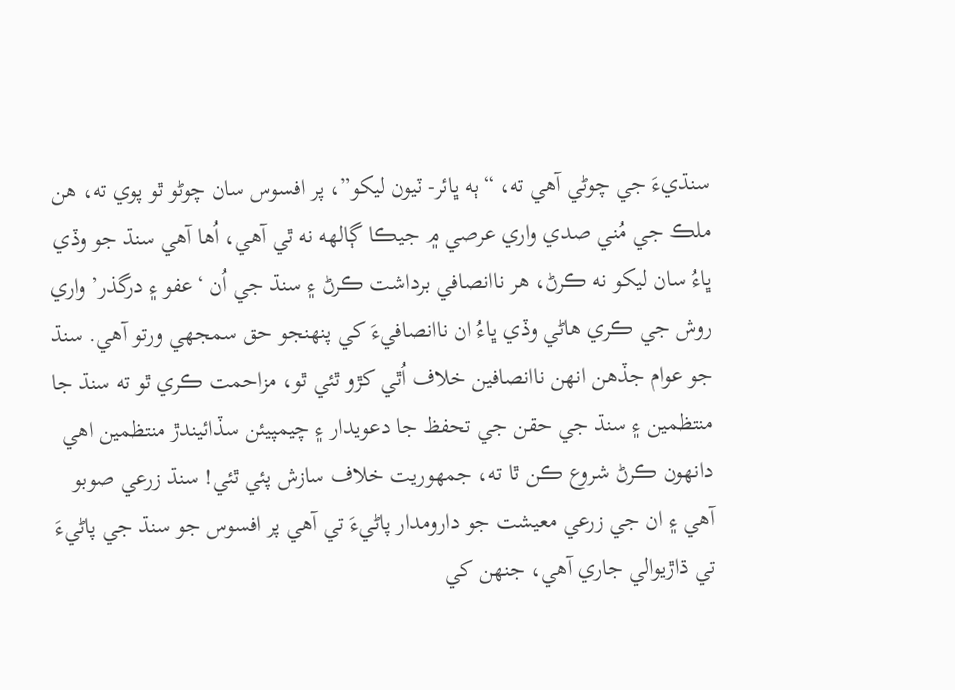سنڌيءَ جي چوڻي آهي ته، “ٻه ڀائر- ٽيون ليکو”، پر افسوس سان چوڻو ٿو پوي ته، هن ملڪ جي مُني صدي واري عرصي ۾ جيڪا ڳالهه نه ٿي آهي، اُها آهي سنڌ جو وڏي ڀاءُ سان ليکو نه ڪرڻ، هر ناانصافي برداشت ڪرڻ ۽ سنڌ جي اُن ‘عفو ۽ درگذر’ واري روش جي ڪري هاڻي وڏي ڀاءُ ان ناانصافيءَ کي پنهنجو حق سمجهي ورتو آهي. سنڌ جو عوام جڏهن انهن ناانصافين خلاف اُٿي کڙو ٿئي ٿو، مزاحمت ڪري ٿو ته سنڌ جا منتظمين ۽ سنڌ جي حقن جي تحفظ جا دعويدار ۽ چيمپيئن سڏائيندڙ منتظمين اهي دانهون ڪرڻ شروع ڪن ٿا ته، جمهوريت خلاف سازش پئي ٿئي! سنڌ زرعي صوبو آهي ۽ ان جي زرعي معيشت جو دارومدار پاڻيءَ تي آهي پر افسوس جو سنڌ جي پاڻيءَ تي ڌاڙيوالي جاري آهي، جنهن کي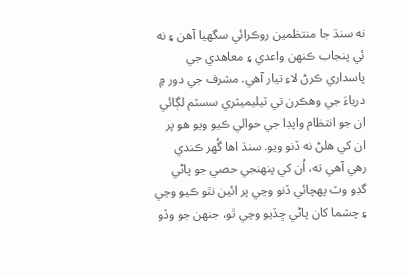نه سنڌ جا منتظمين روڪرائي سگهيا آهن ۽ نه ئي پنجاب ڪنهن واعدي ۽ معاهدي جي پاسداري ڪرڻ لاءِ تيار آهي. مشرف جي دور ۾ درياءَ جي وهڪرن تي ٽيليميٽري سسٽم لڳائي ان جو انتظام واپڊا جي حوالي ڪيو ويو هو پر ان کي هلڻ نه ڏنو ويو. سنڌ اها گُهر ڪندي رهي آهي ته، اُن کي پنهنجي حصي جو پاڻي گڊو وٽ پهچائي ڏنو وڃي پر ائين نٿو ڪيو وڃي ۽ چشما کان پاڻي ڇڏيو وڃي ٿو، جنهن جو وڏو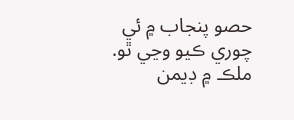حصو پنجاب ۾ ئي چوري ڪيو وڃي ٿو. ملڪ ۾ ڊيمن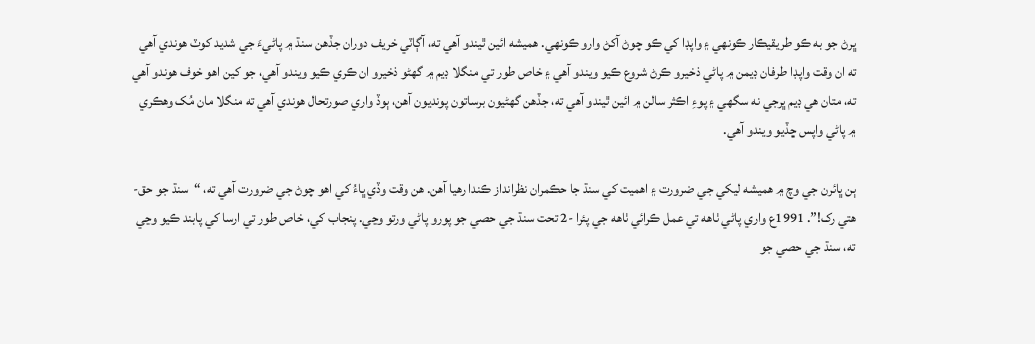ڀرڻ جو به ڪو طريقيڪار ڪونهي ۽ واپڊا کي ڪو چوڻ آکڻ وارو ڪونهي. هميشه ائين ٿيندو آهي ته، آڳاٽي خريف دوران جڏهن سنڌ ۾ پاڻيءَ جي شديد کوٽ هوندي آهي ته ان وقت واپڊا طرفان ڊيمن ۾ پاڻي ذخيرو ڪرڻ شروع ڪيو ويندو آهي ۽ خاص طور تي منگلا ڊيم ۾ گهڻو ذخيرو ان ڪري ڪيو ويندو آهي، جو کين اهو خوف هوندو آهي ته، متان هي ڊيم ڀرجي نه سگهي ۽ پوءِ اڪثر سالن ۾ ائين ٿيندو آهي ته، جڏهن گهڻيون برساتون پونديون آهن، ٻوڏ واري صورتحال هوندي آهي ته منگلا مان مُک وهڪري ۾ پاڻي واپس ڇڏيو ويندو آهي.

ٻن ڀائرن جي وچ ۾ هميشه ليکي جي ضرورت ۽ اهميت کي سنڌ جا حڪمران نظرانداز ڪندا رهيا آهن. هن وقت وڏي ڀاءُ کي اهو چوڻ جي ضرورت آهي ته، “سنڌ جو حق- هتي رک!”. 1991ع واري پاڻي ٺاهه تي عمل ڪرائي ٺاهه جي پئرا -2 تحت سنڌ جي حصي جو پورو پاڻي ورتو وڃي. پنجاب کي، خاص طور تي ارسا کي پابند ڪيو وڃي ته، سنڌ جي حصي جو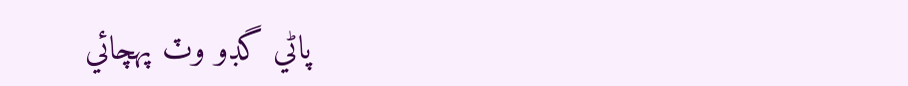پاڻي گڊو وٽ پهچائي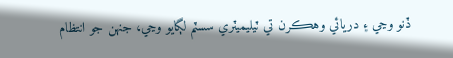ڏنو وڃي ۽ دريائي وهڪرن تي ٽيليميٽري سسٽم لڳايو وڃي، جنهن جو انتظام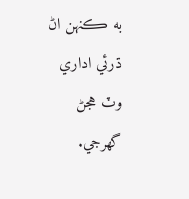به ڪنهن اڻ ڌرئي اداري وٽ هجڻ گهرجي.